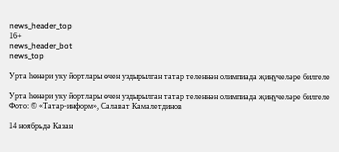news_header_top
16+
news_header_bot
news_top

Урта һөнәри уку йортлары өчен уздырылган татар теленнән олимпиада җиңүчеләре билгеле

Урта һөнәри уку йортлары өчен уздырылган татар теленнән олимпиада җиңүчеләре билгеле
Фото: © «Татар-информ», Салават Камалетдинов

14 ноябрьдә Казан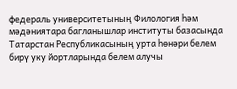федераль университетының Филология һәм мәдәниятара багланышлар институты базасында Татарстан Республикасының урта һөнәри белем бирү уку йортларында белем алучы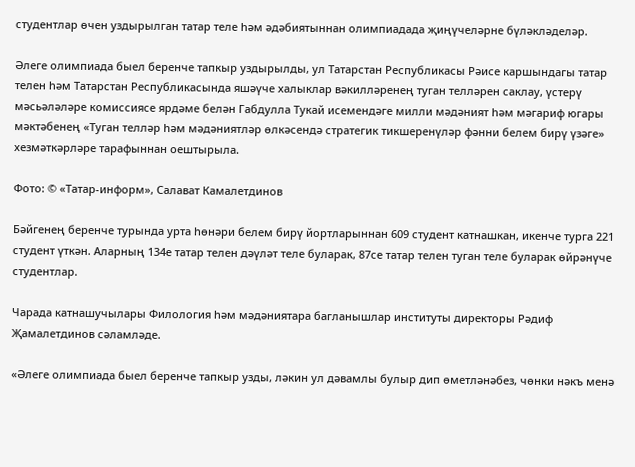студентлар өчен уздырылган татар теле һәм әдәбиятыннан олимпиадада җиңүчеләрне бүләкләделәр.

Әлеге олимпиада быел беренче тапкыр уздырылды, ул Татарстан Республикасы Рәисе каршындагы татар телен һәм Татарстан Республикасында яшәүче халыклар вәкилләренең туган телләрен саклау, үстерү мәсьәләләре комиссиясе ярдәме белән Габдулла Тукай исемендәге милли мәдәният һәм мәгариф югары мәктәбенең «Туган телләр һәм мәдәниятләр өлкәсендә стратегик тикшеренүләр фәнни белем бирү үзәге» хезмәткәрләре тарафыннан оештырыла.

Фото: © «Татар-информ», Салават Камалетдинов

Бәйгенең беренче турында урта һөнәри белем бирү йортларыннан 609 студент катнашкан, икенче турга 221 студент үткән. Аларның 134е татар телен дәүләт теле буларак, 87се татар телен туган теле буларак өйрәнүче студентлар.

Чарада катнашучылары Филология һәм мәдәниятара багланышлар институты директоры Рәдиф Җамалетдинов сәламләде.

«Әлеге олимпиада быел беренче тапкыр узды, ләкин ул дәвамлы булыр дип өметләнәбез, чөнки нәкъ менә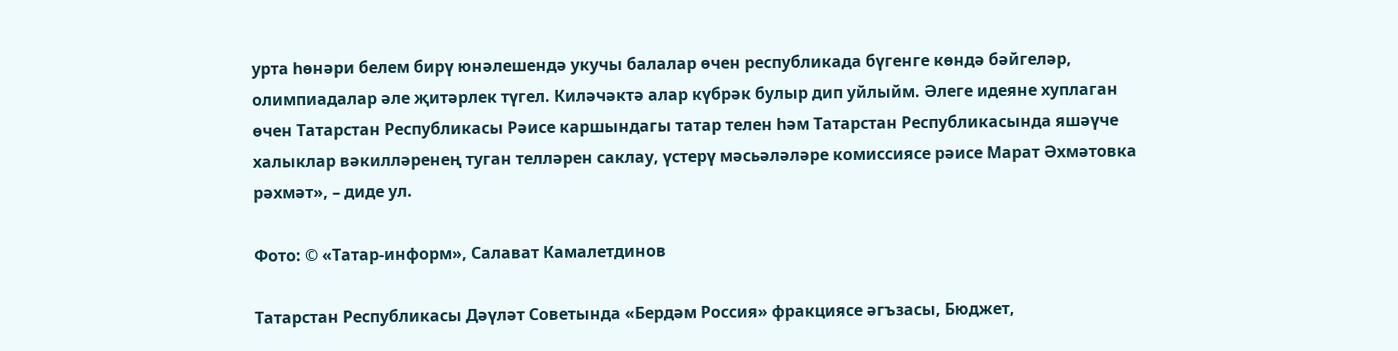урта һөнәри белем бирү юнәлешендә укучы балалар өчен республикада бүгенге көндә бәйгеләр, олимпиадалар әле җитәрлек түгел. Киләчәктә алар күбрәк булыр дип уйлыйм. Әлеге идеяне хуплаган өчен Татарстан Республикасы Рәисе каршындагы татар телен һәм Татарстан Республикасында яшәүче халыклар вәкилләренең туган телләрен саклау, үстерү мәсьәләләре комиссиясе рәисе Марат Әхмәтовка рәхмәт», – диде ул.

Фото: © «Татар-информ», Салават Камалетдинов

Татарстан Республикасы Дәүләт Советында «Бердәм Россия» фракциясе әгъзасы, Бюджет,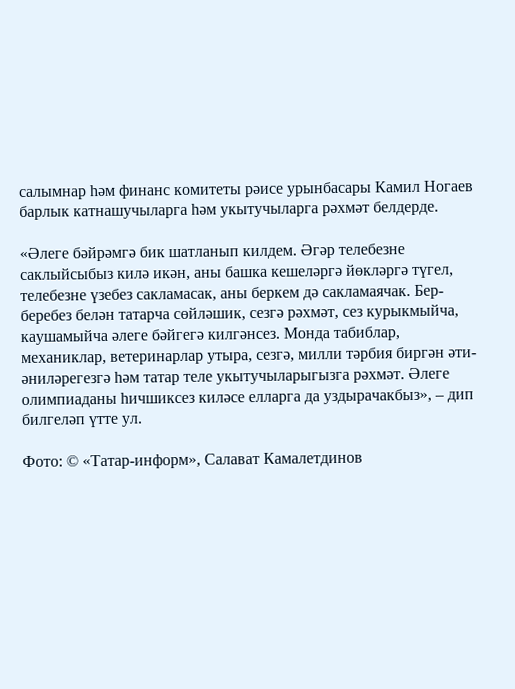салымнар һәм финанс комитеты рәисе урынбасары Камил Ногаев барлык катнашучыларга һәм укытучыларга рәхмәт белдерде.

«Әлеге бәйрәмгә бик шатланып килдем. Әгәр телебезне саклыйсыбыз килә икән, аны башка кешеләргә йөкләргә түгел, телебезне үзебез сакламасак, аны беркем дә сакламаячак. Бер-беребез белән татарча сөйләшик, сезгә рәхмәт, сез курыкмыйча, каушамыйча әлеге бәйгегә килгәнсез. Монда табиблар, механиклар, ветеринарлар утыра, сезгә, милли тәрбия биргән әти-әниләрегезгә һәм татар теле укытучыларыгызга рәхмәт. Әлеге олимпиаданы һичшиксез киләсе елларга да уздырачакбыз», – дип билгеләп үтте ул.

Фото: © «Татар-информ», Салават Камалетдинов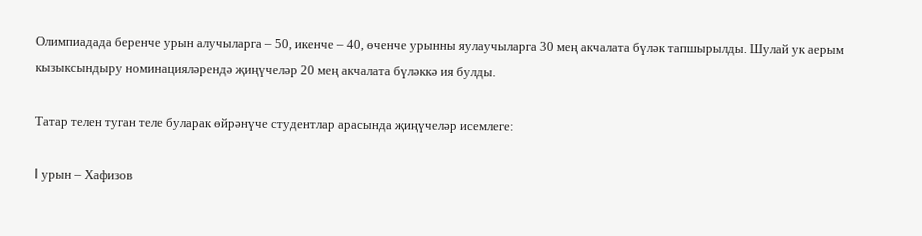Олимпиадада беренче урын алучыларга – 50, икенче – 40, өченче урынны яулаучыларга 30 мең акчалата бүләк тапшырылды. Шулай ук аерым кызыксындыру номинацияләрендә җиңүчеләр 20 мең акчалата бүләккә ия булды.

Татар телен туган теле буларак өйрәнүче студентлар арасында җиңүчеләр исемлеге:

I урын – Хафизов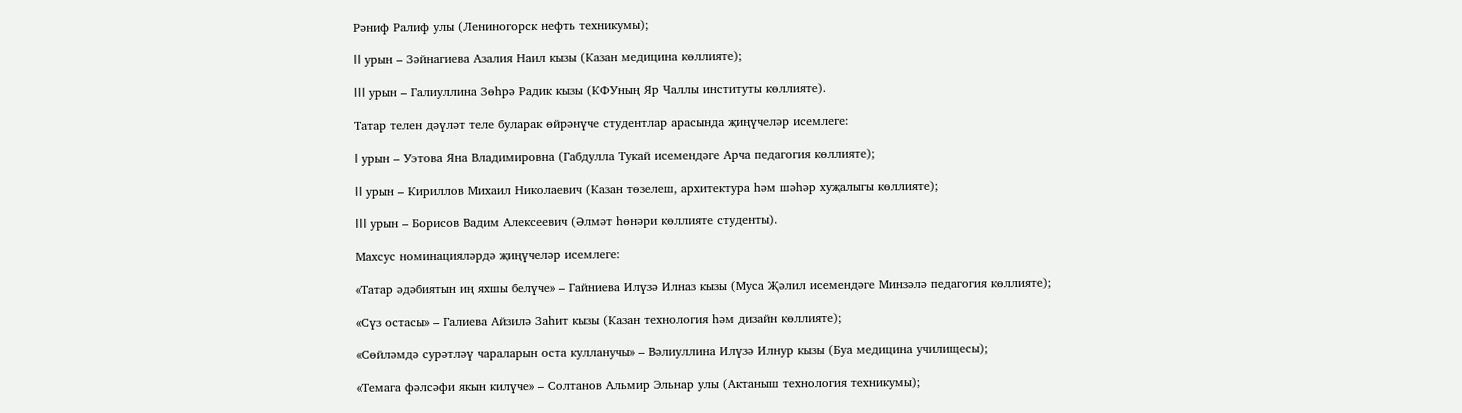Рәниф Ралиф улы (Лениногорск нефть техникумы);

II урын – Зәйнагиева Азалия Наил кызы (Казан медицина көллияте);

III урын – Галиуллина Зөһрә Радик кызы (КФУның Яр Чаллы институты көллияте).

Татар телен дәүләт теле буларак өйрәнүче студентлар арасында җиңүчеләр исемлеге:

I урын – Уэтова Яна Владимировна (Габдулла Тукай исемендәге Арча педагогия көллияте);

II урын – Кириллов Михаил Николаевич (Казан төзелеш, архитектура һәм шәһәр хуҗалыгы көллияте);

III урын – Борисов Вадим Алексеевич (Әлмәт һөнәри көллияте студенты).

Махсус номинацияләрдә җиңүчеләр исемлеге:

«Татар әдәбиятын иң яхшы белүче» – Гайниева Илүзә Илназ кызы (Муса Җәлил исемендәге Минзәлә педагогия көллияте);

«Сүз остасы» – Галиева Айзилә Заһит кызы (Казан технология һәм дизайн көллияте);

«Сөйләмдә сурәтләү чараларын оста кулланучы» – Вәлиуллина Илүзә Илнур кызы (Буа медицина училищесы);

«Темага фәлсәфи якын килүче» – Солтанов Альмир Эльнар улы (Актаныш технология техникумы);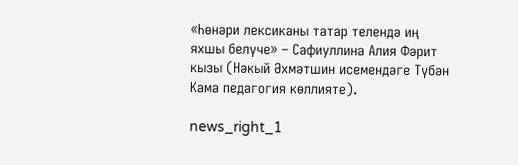«Һөнәри лексиканы татар телендә иң яхшы белүче» – Сафиуллина Алия Фәрит кызы (Нәкый Әхмәтшин исемендәге Түбән Кама педагогия көллияте).

news_right_1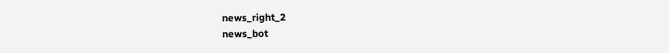news_right_2
news_bot